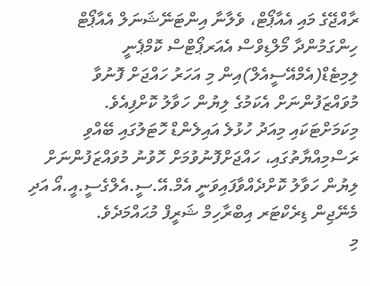ރާއްޖޭގެ މައި އެއާޕޯޓް، ވެލާނާ އިންޓަނޭޝަނަލް އެއާޕޯޓް ހިންގަމުންދާ މޯލްޑިވްސް އެއަރޕޯޓްސް ކޮމްޕެނީ ލިމިޓެޑް(އެމްއޭސީއެލް)އިން މި އަހަރު ހައްޖަށް ފޮނުވާ މުވައްޒަފުންނަށް އެކަމުގެ ލިޔުން ހަވާލު ކޮށްފިއެވެ.
މިކަމަށްޓަކައި މިއަދު ހުޅުލެ އައިލެންޑް ހޮޓަލުގައި ބޭއްވި ރަސްމިއްޔާތުގައި، ހައްޖަށްފޮނުވުމަށް ހޮވުނު މުވައްޒަފުންނަށް ލިޔުން ހަވާލު ކޮށްދެއްވާފައިވަނީ އެމް.އޭ.ސީ.އެލްގެސީ.އީ.އޯ އަދި މެނޭޖިން ޑިރެކްޓަރ އިބްރާހިމް ޝަރީފް މުޙައްމަދެވެ.
މި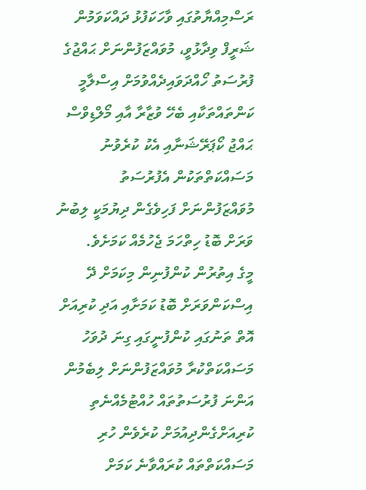ރަސްމިއްޔާތުގައި ވާހަކަފުޅު ދައްކަވަމުން ޝަރީފް ވިދާޅުވީ، މުވައްޒަފުންނަށް ޙައްޖުގެ ފުރުސަތު ހޯއްދަވައިދެއްވުމަށް އިސްލާމީ ކަންތައްތަކާއި ބެހޭ ވުޒާރާ އާއި މޯލްޑިވްސް ޙައްޖު ކޯޕަރޭޝަނާއި އެކު ކުރެވުނު މަސައްކަތްތަކުން އެފުރުސަތު މުވައްޒަފުންނަށް ފަހިވެގެން ދިޔުމަކީ ލިބުނު ވަރަށް ބޮޑު ހިތްހަމަ ޖެހުމެއް ކަމަށެވެ.
މީގެ އިތުރުން ކުންފުނިން މިކަމަށް ދޭ އިސްކަންވަރަށް ބޮޑު ކަމަށާއި އަދި ކުރިއަށް އޮތް ތަނުގައި ކުންފުނީގައި ގިނަ ދުވަހު މަސައްކަތްކުރާ މުވައްޒަފުންނަށް ލިބެމުން އަންނަ ފުރުސަތުތައް ހުއްޓުމެއްނެތި ކުރިއަށްގެންދިއުމަށް ކުރެވެން ހުރި މަސައްކަތްތައް ކުރައްވާނެ ކަމަށް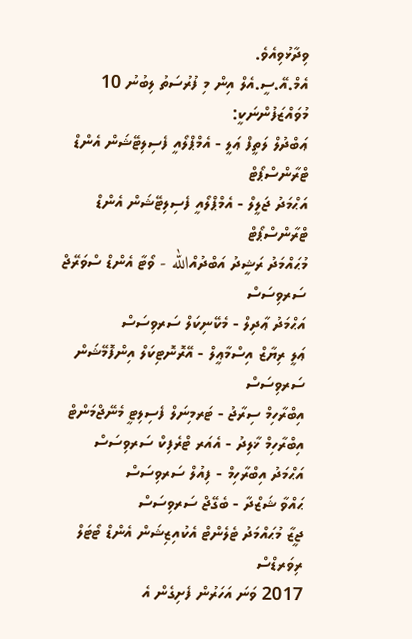ވިދާޅުވިއެވެ.
އެމް.އޭ.ސީ.އެލް އިން މި ފުރުސަތު ލިބުނު 10 މުވައްޒަފުންނަކީ:
ޢަބްދުލް ލަތީފް ޢަލީ - އެމްޕްލޯއީ ފެސިލިޓޭޝަން އެންޑް ޓްރާންސްޕޯޓް
އަޙްމަދު ޖަލީލް - އެމްޕްލޯއީ ފެސިލިޓޭޝަން އެންޑް ޓްރާންސްޕޯޓް
މުޙައްމަދު ރަޝީދު އަބްދުއްالله - ވޯޓާ އެންޑް ސްވަރޭޖް ސަރވިސަސް
އަޙްމަދު ޢާދިލް - މެކޭނިކަލް ސަރވިސަސް
ޢަލީ ރިޔާޒް އިސްމާޢީލް - އޭރޮނޮޓިކަލް އިންފޮމޭޝަން ސަރވިސަސް
އިބްރާހިމް ސިރާޖު - ޓަރމިނަލް ފެސިލިޓީ މެނޭޖްމަންޓް
އިބްރާހިމް ޚާލިދު - އެއަރ ޓްރެފިކް ސަރވިސަސް
އަޙްމަދު އިބްރާހިމް - ފިއުލް ސަރވިސަސް
ޙައްވާ ޝަޒްދާ - ބެގޭޖް ސަރވިސަސް
ޖީޒާ މުޙައްމަދު ޓެލެންޓް އެކުއިޒިޝަން އެންޑް ޓޯޓަލް ރިވަރޑްސް
2017 ވަނަ އަހަރުން ފެށިގެން އެ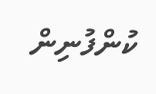ކުންފުނިން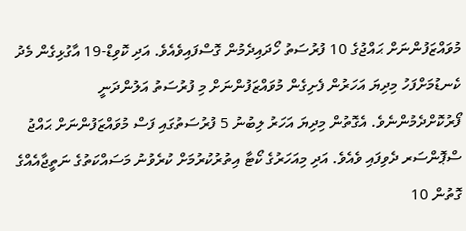މުވައްޒަފުންނަށް ޙައްޖުގެ 10 ފުރުސަތު ހޯދައިދެމުން ގޮސްފައިވެއެވެ. އަދި ކޮވިޑް-19 އާގުޅިގެން މެދު ކެނޑުމަށްފަހު މިދިޔަ އަހަރުން ފެށިގެން މުވައްޒަފުންނަށް މި ފުރުސަތު އަލުންދަނީ ފޯރުކޮށްދެމުންނެވެ. އެގޮތުން މިދިޔަ އަހަރު ލިބުނު 5 ފުރުސަތުގައި ފަސް މުވައްޒަފުންނަށް ޙައްޖު ސްޕޮންސަރ ދެވިފައި ވެއެވެ. އަދި މިއަހަރުގެ ކޯޓާ އިތުރުކުރުމަށް ކުރެވުނު މަސައްކަތުގެ ނަތީޖާއެއްގެ ގޮތުން 10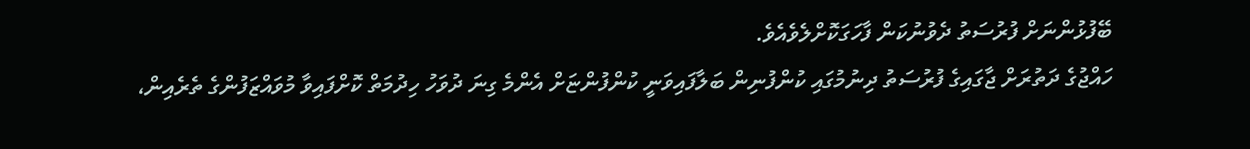ބޭފުޅުންނަށް ފުރުސަތު ދެވުނުކަން ފާހަގަކޮށްލެވެއެވެ.
ހައްޖުގެ ދަތުރަށް ޖާގައިގެ ފުރުސަތު ދިނުމުގައި ކުންފުނިން ބަލާފައިވަނީ ކުންފުންޏަށް އެންމެ ގިނަ ދުވަހު ހިދުމަތް ކޮށްފައިވާ މުވައްޒަފުންގެ ތެރެއިން،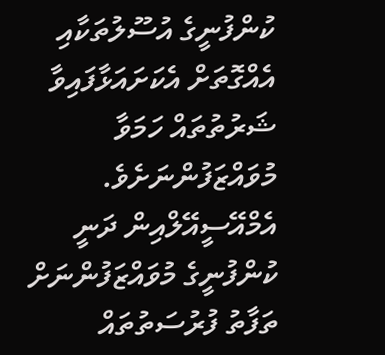ކުންފުނީގެ އުސޫލުތަކާއި އެއްގޮތަށް އެކަށައަޅާފައިވާ ޝަރުތުތައް ހަމަވާ މުވައްޒަފުންނަށެވެ.
އެމްއޭސީއޭލްއިން ދަނީ ކުންފުނީގެ މުވައްޒަފުންނަށް ތަފާތު ފުރުސަތުތައް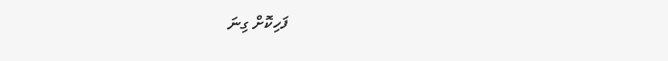ފަހިކޮށް ގިނަ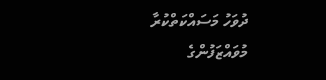ދުވަހު މަސައްކަތްކުރާ މުވައްޒަފުންގެ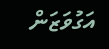އަގުވަޒަން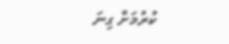ކުރުމަށް ގިނަ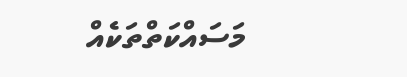މަސައްކަތްތަކެއް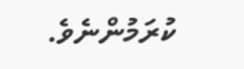ކުރަމުންނެވެ.